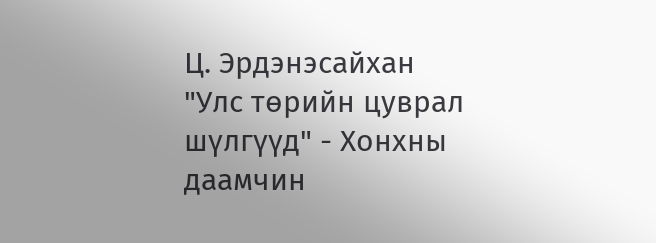Ц. Эрдэнэсайхан "Улс төрийн цуврал шүлгүүд" - Хонхны даамчин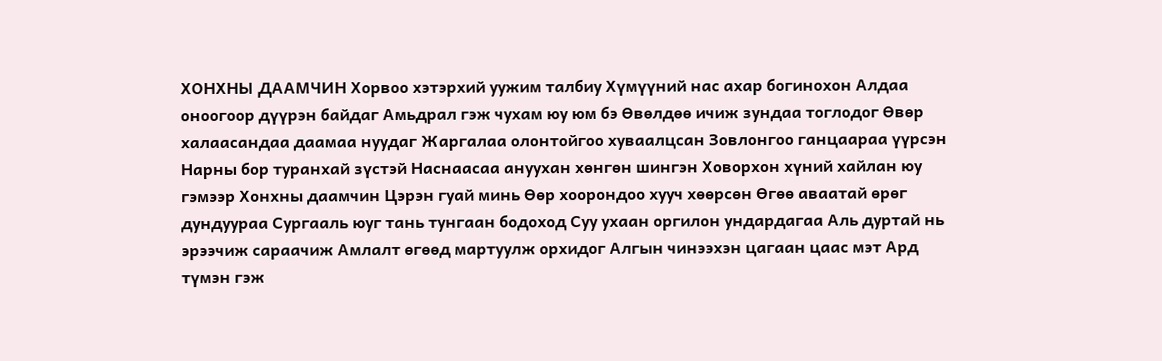ХОНХНЫ ДААМЧИН Хорвоо хэтэрхий уужим талбиу Хүмүүний нас ахар богинохон Алдаа оноогоор дүүрэн байдаг Амьдрал гэж чухам юу юм бэ Өвөлдөө ичиж зундаа тоглодог Өвөр халаасандаа даамаа нуудаг Жаргалаа олонтойгоо хуваалцсан Зовлонгоо ганцаараа үүрсэн Нарны бор туранхай зүстэй Наснаасаа ануухан хөнгөн шингэн Ховорхон хүний хайлан юу гэмээр Хонхны даамчин Цэрэн гуай минь Өөр хоорондоо хууч хөөрсөн Өгөө аваатай өрөг дундуураа Сургааль юуг тань тунгаан бодоход Суу ухаан оргилон ундардагаа Аль дуртай нь эрээчиж сараачиж Амлалт өгөөд мартуулж орхидог Алгын чинээхэн цагаан цаас мэт Ард түмэн гэж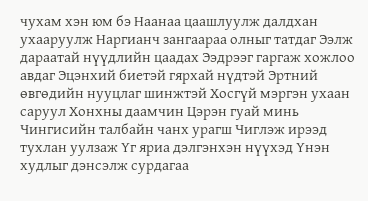чухам хэн юм бэ Наанаа цаашлуулж далдхан ухааруулж Наргианч зангаараа олныг татдаг Ээлж дараатай нүүдлийн цаадах Ээдрээг гаргаж хожлоо авдаг Эцэнхий биетэй гярхай нүдтэй Эртний өвгөдийн нууцлаг шинжтэй Хосгүй мэргэн ухаан саруул Хонхны даамчин Цэрэн гуай минь Чингисийн талбайн чанх урагш Чиглэж ирээд тухлан уулзаж Үг яриа дэлгэнхэн нүүхэд Үнэн худлыг дэнсэлж сурдагаа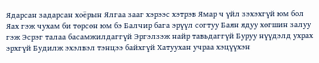Ядарсан задарсан хоёрын Ялгаа зааг хэрээс хэтрэв Ямар ч үйл зэхэхгүй юм бол Яах гэж чухам би төрсөн юм бэ Балчир бага эрүүл согтуу Баян ядуу хөгшин залуу гэж Эсрэг талаа басамжилдаггүй Эргэлзэж найр тавьдаггүй Буруу нүүдэлд ухрах эрхгүй Будилж эхэлвэл тэнцээ байхгүй Хатуухан учраа хэцүүхэн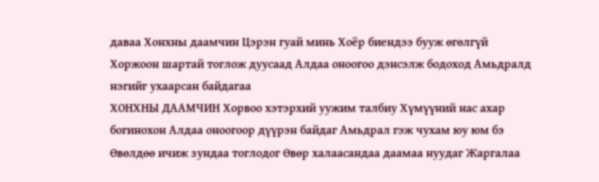даваа Хонхны даамчин Цэрэн гуай минь Хоёр биендээ бууж өгөлгүй Хоржоон шартай тоглож дуусаад Алдаа оноогоо дэнсэлж бодоход Амьдралд нэгийг ухаарсан байдагаа
ХОНХНЫ ДААМЧИН Хорвоо хэтэрхий уужим талбиу Хүмүүний нас ахар богинохон Алдаа оноогоор дүүрэн байдаг Амьдрал гэж чухам юу юм бэ Өвөлдөө ичиж зундаа тоглодог Өвөр халаасандаа даамаа нуудаг Жаргалаа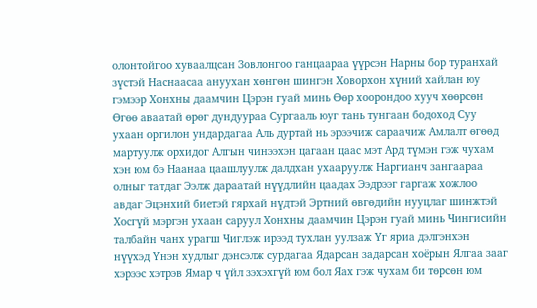олонтойгоо хуваалцсан Зовлонгоо ганцаараа үүрсэн Нарны бор туранхай зүстэй Наснаасаа ануухан хөнгөн шингэн Ховорхон хүний хайлан юу гэмээр Хонхны даамчин Цэрэн гуай минь Өөр хоорондоо хууч хөөрсөн Өгөө аваатай өрөг дундуураа Сургааль юуг тань тунгаан бодоход Суу ухаан оргилон ундардагаа Аль дуртай нь эрээчиж сараачиж Амлалт өгөөд мартуулж орхидог Алгын чинээхэн цагаан цаас мэт Ард түмэн гэж чухам хэн юм бэ Наанаа цаашлуулж далдхан ухааруулж Наргианч зангаараа олныг татдаг Ээлж дараатай нүүдлийн цаадах Ээдрээг гаргаж хожлоо авдаг Эцэнхий биетэй гярхай нүдтэй Эртний өвгөдийн нууцлаг шинжтэй Хосгүй мэргэн ухаан саруул Хонхны даамчин Цэрэн гуай минь Чингисийн талбайн чанх урагш Чиглэж ирээд тухлан уулзаж Үг яриа дэлгэнхэн нүүхэд Үнэн худлыг дэнсэлж сурдагаа Ядарсан задарсан хоёрын Ялгаа зааг хэрээс хэтрэв Ямар ч үйл зэхэхгүй юм бол Яах гэж чухам би төрсөн юм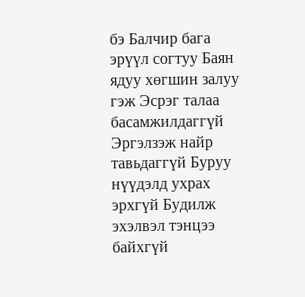бэ Балчир бага эрүүл согтуу Баян ядуу хөгшин залуу гэж Эсрэг талаа басамжилдаггүй Эргэлзэж найр тавьдаггүй Буруу нүүдэлд ухрах эрхгүй Будилж эхэлвэл тэнцээ байхгүй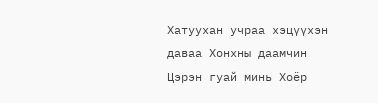Хатуухан учраа хэцүүхэн даваа Хонхны даамчин Цэрэн гуай минь Хоёр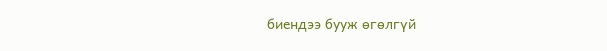биендээ бууж өгөлгүй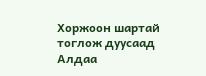Хоржоон шартай тоглож дуусаад Алдаа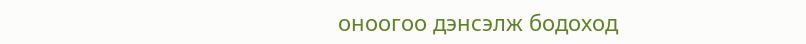оноогоо дэнсэлж бодоход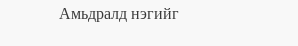Амьдралд нэгийг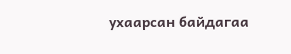ухаарсан байдагаа